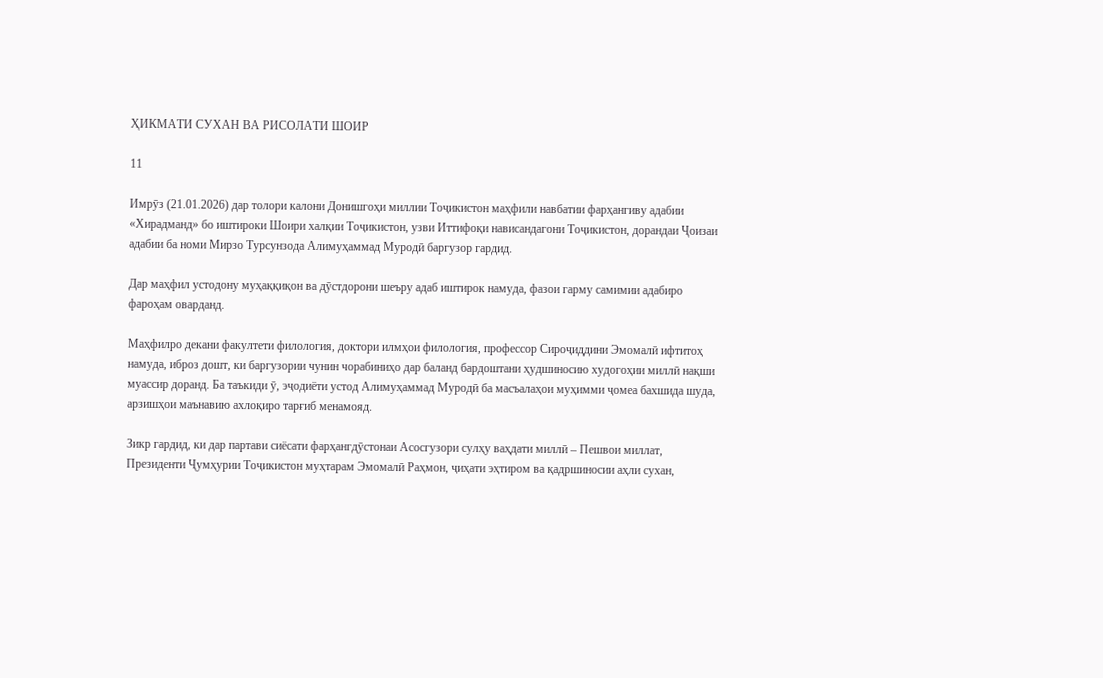ҲИКМАТИ СУХАН ВА РИСОЛАТИ ШОИР

11

Имрӯз (21.01.2026) дар толори калони Донишгоҳи миллии Тоҷикистон маҳфили навбатии фарҳангиву адабии «Хирадманд» бо иштироки Шоири халқии Тоҷикистон, узви Иттифоқи нависандагони Тоҷикистон, дорандаи Ҷоизаи адабии ба номи Мирзо Турсунзода Алимуҳаммад Муродӣ баргузор гардид.

Дар маҳфил устодону муҳаққиқон ва дӯстдорони шеъру адаб иштирок намуда, фазои гарму самимии адабиро фароҳам оварданд.

Маҳфилро декани факултети филология, доктори илмҳои филология, профессор Сироҷиддини Эмомалӣ ифтитоҳ намуда, иброз дошт, ки баргузории чунин чорабиниҳо дар баланд бардоштани ҳудшиносию худогоҳии миллӣ нақши муассир доранд. Ба таъкиди ӯ, эҷодиёти устод Алимуҳаммад Муродӣ ба масъалаҳои муҳимми ҷомеа бахшида шуда, арзишҳои маънавию ахлоқиро тарғиб менамояд.

Зикр гардид, ки дар партави сиёсати фарҳангдӯстонаи Асосгузори сулҳу ваҳдати миллӣ – Пешвои миллат, Президенти Ҷумҳурии Тоҷикистон муҳтарам Эмомалӣ Раҳмон, ҷиҳати эҳтиром ва қадршиносии аҳли сухан,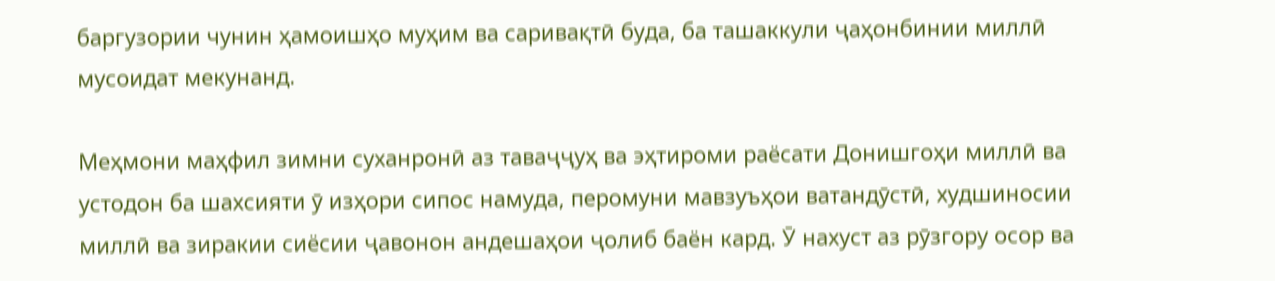баргузории чунин ҳамоишҳо муҳим ва саривақтӣ буда, ба ташаккули ҷаҳонбинии миллӣ мусоидат мекунанд.

Меҳмони маҳфил зимни суханронӣ аз таваҷҷуҳ ва эҳтироми раёсати Донишгоҳи миллӣ ва устодон ба шахсияти ӯ изҳори сипос намуда, перомуни мавзуъҳои ватандӯстӣ, худшиносии миллӣ ва зиракии сиёсии ҷавонон андешаҳои ҷолиб баён кард. Ӯ нахуст аз рӯзгору осор ва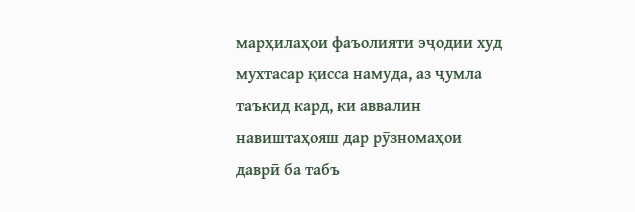марҳилаҳои фаъолияти эҷодии худ мухтасар қисса намуда, аз ҷумла таъкид кард, ки аввалин навиштаҳояш дар рӯзномаҳои даврӣ ба табъ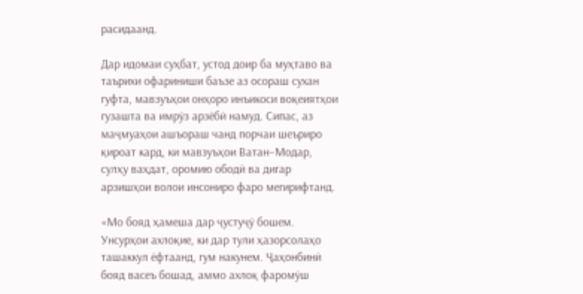расидаанд.

Дар идомаи суҳбат, устод доир ба муҳтаво ва таърихи офариниши баъзе аз осораш сухан гуфта, мавзуъҳои онҳоро инъикоси воқеиятҳои гузашта ва имрӯз арзёбӣ намуд. Сипас, аз маҷмуаҳои ашъораш чанд порчаи шеъриро қироат кард, ки мавзуъҳои Ватан–Модар, сулҳу ваҳдат, оромию ободӣ ва дигар арзишҳои волои инсониро фаро мегирифтанд.

«Мо бояд ҳамеша дар ҷустуҷӯ бошем. Унсурҳои ахлоқие, ки дар тули ҳазорсолаҳо ташаккул ёфтаанд, гум накунем. Ҷаҳонбинӣ бояд васеъ бошад, аммо ахлоқ фаромӯш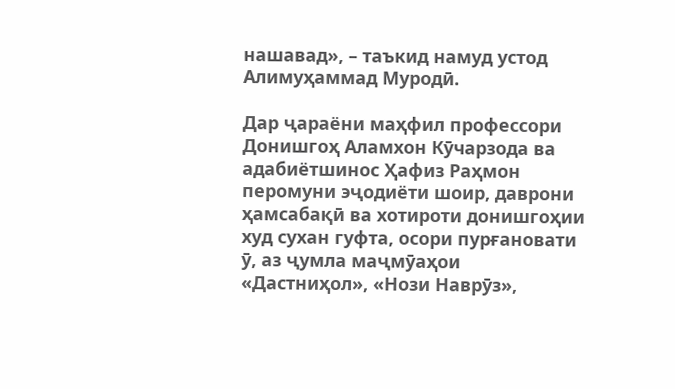нашавад», – таъкид намуд устод Алимуҳаммад Муродӣ.

Дар ҷараёни маҳфил профессори Донишгоҳ Аламхон Кӯчарзода ва адабиётшинос Ҳафиз Раҳмон перомуни эҷодиёти шоир, даврони ҳамсабақӣ ва хотироти донишгоҳии худ сухан гуфта, осори пурғановати ӯ, аз ҷумла маҷмӯаҳои «Дастниҳол», «Нози Наврӯз»,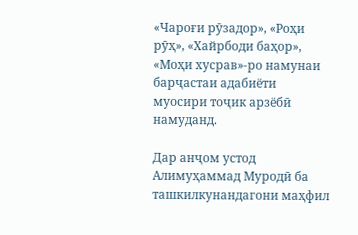«Чароғи рӯзадор», «Роҳи рӯҳ», «Хайрбоди баҳор», «Моҳи хусрав»-ро намунаи барҷастаи адабиёти муосири тоҷик арзёбӣ намуданд.

Дар анҷом устод Алимуҳаммад Муродӣ ба ташкилкунандагони маҳфил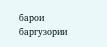барои баргузории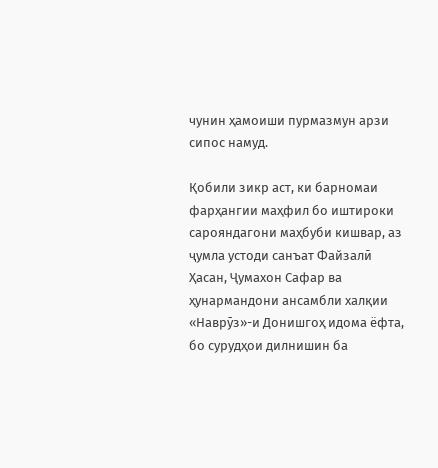чунин ҳамоиши пурмазмун арзи сипос намуд.

Қобили зикр аст, ки барномаи фарҳангии маҳфил бо иштироки сарояндагони маҳбуби кишвар, аз ҷумла устоди санъат Файзалӣ Ҳасан, Ҷумахон Сафар ва ҳунармандони ансамбли халқии «Наврӯз»-и Донишгоҳ идома ёфта, бо сурудҳои дилнишин ба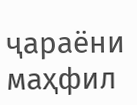ҷараёни маҳфил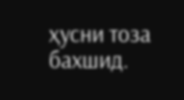ҳусни тоза бахшид.